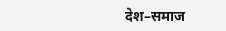देश–समाज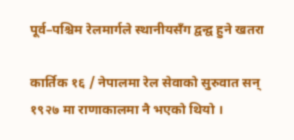पूर्व–पश्चिम रेलमार्गले स्थानीयसँग द्वन्द्व हुने खतरा

कार्तिक १६ / नेपालमा रेल सेवाको सुरुवात सन् १९२७ मा राणाकालमा नै भएको थियो ।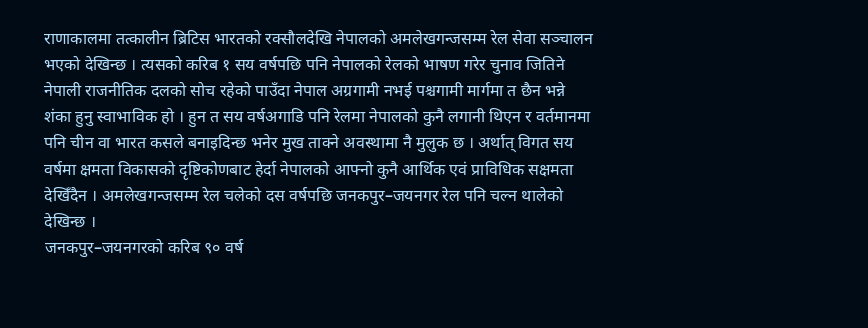राणाकालमा तत्कालीन ब्रिटिस भारतको रक्सौलदेखि नेपालको अमलेखगन्जसम्म रेल सेवा सञ्चालन भएको देखिन्छ । त्यसको करिब १ सय वर्षपछि पनि नेपालको रेलको भाषण गरेर चुनाव जितिने नेपाली राजनीतिक दलको सोच रहेको पाउँदा नेपाल अग्रगामी नभई पश्चगामी मार्गमा त छैन भन्ने शंका हुनु स्वाभाविक हो । हुन त सय वर्षअगाडि पनि रेलमा नेपालको कुनै लगानी थिएन र वर्तमानमा पनि चीन वा भारत कसले बनाइदिन्छ भनेर मुख ताक्ने अवस्थामा नै मुलुक छ । अर्थात् विगत सय वर्षमा क्षमता विकासको दृष्टिकोणबाट हेर्दा नेपालको आफ्नो कुनै आर्थिक एवं प्राविधिक सक्षमता देखिँदैन । अमलेखगन्जसम्म रेल चलेको दस वर्षपछि जनकपुर–जयनगर रेल पनि चल्न थालेको देखिन्छ ।
जनकपुर–जयनगरको करिब ९० वर्ष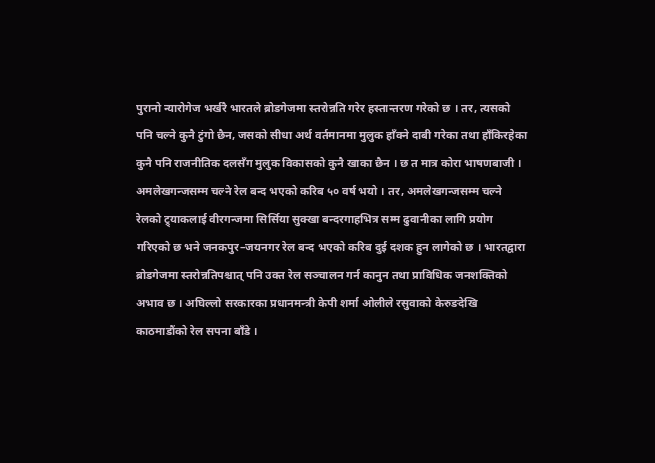पुरानो न्यारोगेज भर्खरै भारतले ब्रोडगेजमा स्तरोन्नति गरेर हस्तान्तरण गरेको छ । तर, त्यसको पनि चल्ने कुनै टुंगो छैन, जसको सीधा अर्थ वर्तमानमा मुलुक हाँक्ने दाबी गरेका तथा हाँकिरहेका कुनै पनि राजनीतिक दलसँग मुलुक विकासको कुनै खाका छैन । छ त मात्र कोरा भाषणबाजी । अमलेखगन्जसम्म चल्ने रेल बन्द भएको करिब ५० वर्ष भयो । तर, अमलेखगन्जसम्म चल्ने रेलको ट्र्याकलाई वीरगन्जमा सिर्सिया सुक्खा बन्दरगाहभित्र सम्म ढुवानीका लागि प्रयोग गरिएको छ भने जनकपुर–जयनगर रेल बन्द भएको करिब दुई दशक हुन लागेको छ । भारतद्वारा ब्रोडगेजमा स्तरोन्नतिपश्चात् पनि उक्त रेल सञ्चालन गर्न कानुन तथा प्राविधिक जनशक्तिको अभाव छ । अघिल्लो सरकारका प्रधानमन्त्री केपी शर्मा ओलीले रसुवाको केरुङदेखि काठमाडौंको रेल सपना बाँडे ।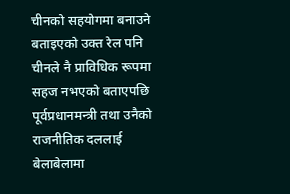चीनको सहयोगमा बनाउने बताइएको उक्त रेल पनि चीनले नै प्राविधिक रूपमा सहज नभएको बताएपछि पूर्वप्रधानमन्त्री तथा उनैको राजनीतिक दललाई बेलाबेलामा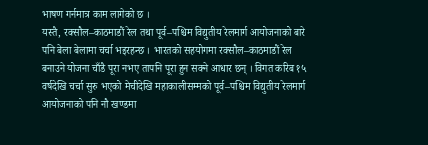भाषण गर्नमात्र काम लागेको छ ।
यस्तै, रक्सौल–काठमाडौं रेल तथा पूर्व–पश्चिम विद्युतीय रेलमार्ग आयोजनाको बारे पनि बेला बेलामा चर्चा भइरहन्छ । भारतको सहयोगमा रक्सौल–काठमाडौं रेल बनाउने योजना चाँडै पूरा नभए तापनि पूरा हुन सक्ने आधार छन् । विगत करिब १५ वर्षदेखि चर्चा सुरु भएको मेचीदेखि महाकालीसम्मको पूर्व–पश्चिम विद्युतीय रेलमार्ग आयोजनाको पनि नौ खण्डमा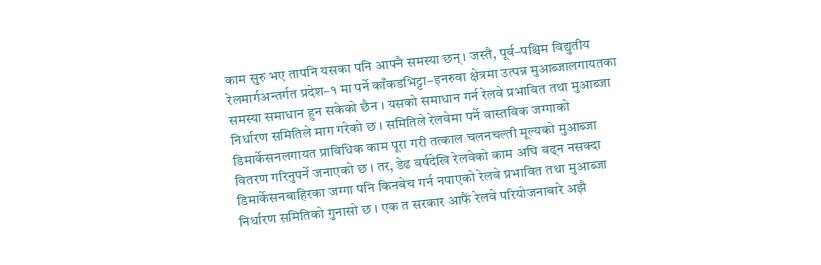काम सुरु भए तापनि यसका पनि आफ्नै समस्या छन् । जस्तै, पूर्व–पश्चिम विद्युतीय रेलमार्गअन्तर्गत प्रदेश–१ मा पर्ने काँकडभिट्टा–इनरुवा क्षेत्रमा उत्पन्न मुआब्जालगायतका समस्या समाधान हुन सकेको छैन । यसको समाधान गर्न रेलवे प्रभावित तथा मुआब्जा निर्धारण समितिले माग गरेको छ । समितिले रेलवेमा पर्ने वास्तविक जग्गाको डिमार्केसनलगायत प्राविधिक काम पूरा गरी तत्काल चलनचल्ती मूल्यको मुआब्जा वितरण गरिनुपर्ने जनाएको छ । तर, डेढ वर्षदेखि रेलवेको काम अघि बढ्न नसक्दा डिमार्केसनबाहिरका जग्गा पनि किनबेच गर्न नपाएको रेलवे प्रभावित तथा मुआब्जा निर्धारण समितिको गुनासो छ । एक त सरकार आफैं रेलवे परियोजनाबारे अझै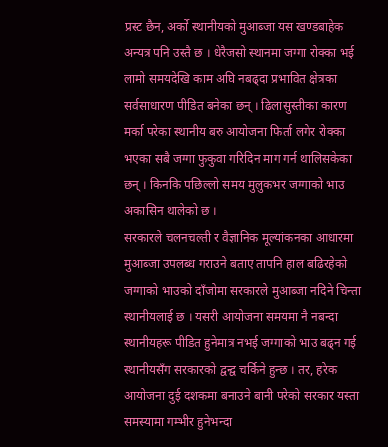प्रस्ट छैन, अर्को स्थानीयको मुआब्जा यस खण्डबाहेक अन्यत्र पनि उस्तै छ । धेरैजसो स्थानमा जग्गा रोक्का भई लामो समयदेखि काम अघि नबढ्दा प्रभावित क्षेत्रका सर्वसाधारण पीडित बनेका छन् । ढिलासुस्तीका कारण मर्का परेका स्थानीय बरु आयोजना फिर्ता लगेर रोक्का भएका सबै जग्गा फुकुवा गरिदिन माग गर्न थालिसकेका छन् । किनकि पछिल्लो समय मुलुकभर जग्गाको भाउ अकासिन थालेको छ ।
सरकारले चलनचल्ती र वैज्ञानिक मूल्यांकनका आधारमा मुआब्जा उपलब्ध गराउने बताए तापनि हाल बढिरहेको जग्गाको भाउको दाँजोमा सरकारले मुआब्जा नदिने चिन्ता स्थानीयलाई छ । यसरी आयोजना समयमा नै नबन्दा स्थानीयहरू पीडित हुनेमात्र नभई जग्गाको भाउ बढ्न गई स्थानीयसँग सरकारको द्वन्द्व चर्किने हुन्छ । तर, हरेक आयोजना दुई दशकमा बनाउने बानी परेको सरकार यस्ता समस्यामा गम्भीर हुनेभन्दा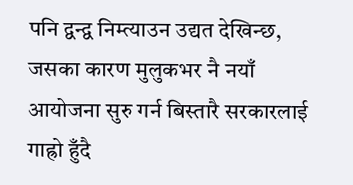पनि द्वन्द्व निम्त्याउन उद्यत देखिन्छ, जसका कारण मुलुकभर नै नयाँ आयोजना सुरु गर्न बिस्तारै सरकारलाई गाह्रो हुँदै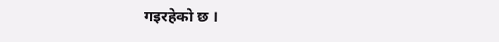गइरहेको छ ।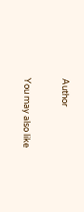Author

You may also like